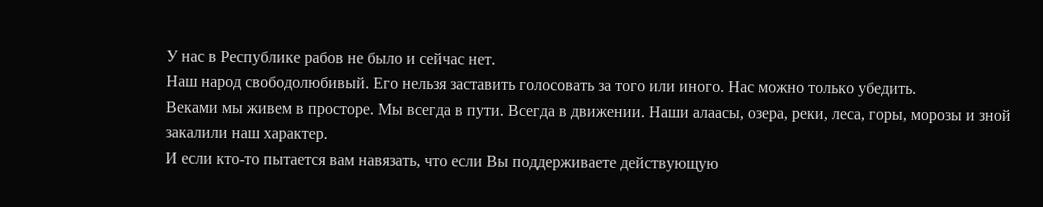У нас в Республике рабов не было и сейчас нет.
Наш народ свободолюбивый. Его нельзя заставить голосовать за того или иного. Нас можно только убедить.
Веками мы живем в просторе. Мы всегда в пути. Всегда в движении. Наши алаасы, озера, реки, леса, горы, морозы и зной закалили наш характер.
И если кто-то пытается вам навязать, что если Вы поддерживаете действующую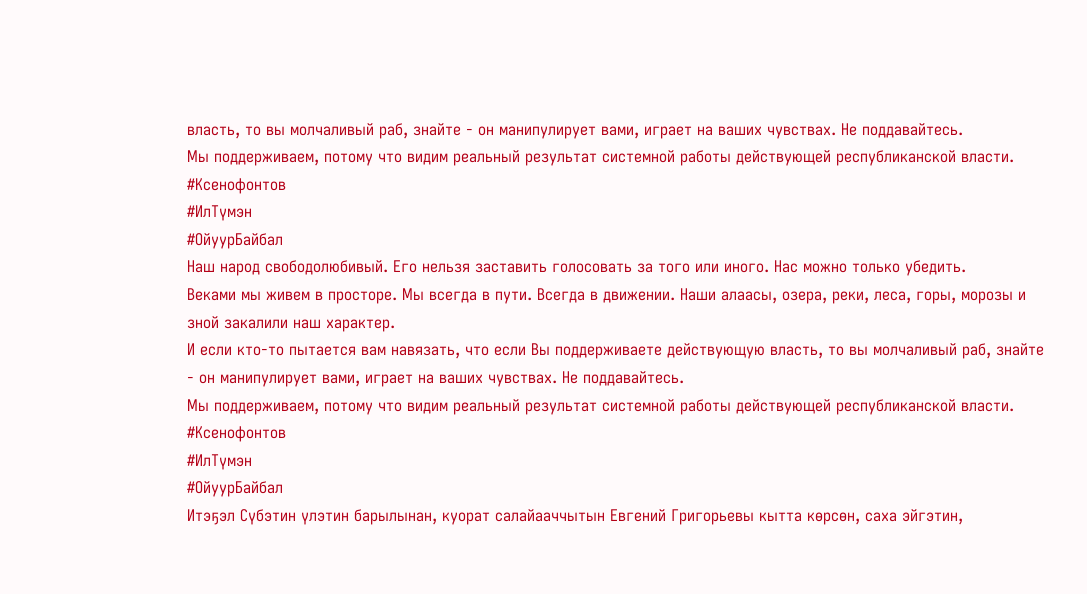власть, то вы молчаливый раб, знайте - он манипулирует вами, играет на ваших чувствах. Не поддавайтесь.
Мы поддерживаем, потому что видим реальный результат системной работы действующей республиканской власти.
#Ксенофонтов
#ИлТүмэн
#ОйуурБайбал
Наш народ свободолюбивый. Его нельзя заставить голосовать за того или иного. Нас можно только убедить.
Веками мы живем в просторе. Мы всегда в пути. Всегда в движении. Наши алаасы, озера, реки, леса, горы, морозы и зной закалили наш характер.
И если кто-то пытается вам навязать, что если Вы поддерживаете действующую власть, то вы молчаливый раб, знайте - он манипулирует вами, играет на ваших чувствах. Не поддавайтесь.
Мы поддерживаем, потому что видим реальный результат системной работы действующей республиканской власти.
#Ксенофонтов
#ИлТүмэн
#ОйуурБайбал
Итэҕэл Сүбэтин үлэтин барылынан, куорат салайааччытын Евгений Григорьевы кытта көрсөн, саха эйгэтин,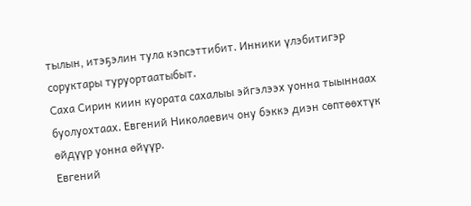тылын, итэҕэлин тула кэпсэттибит. Инники үлэбитигэр соруктары туруортаатыбыт.
Саха Сирин киин куората сахалыы эйгэлээх уонна тыыннаах буолуохтаах. Евгений Николаевич ону бэккэ диэн сөптөөхтүк өйдүүр уонна өйүүр.
Евгений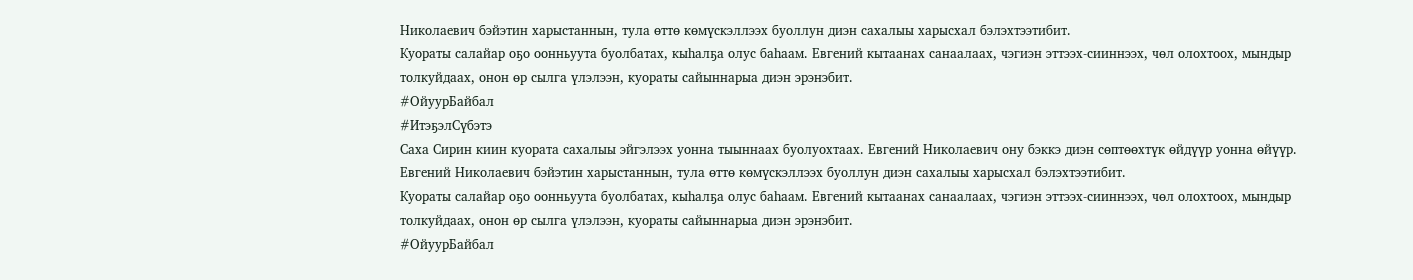Николаевич бэйэтин харыстаннын, тула өттө көмүскэллээх буоллун диэн сахалыы харысхал бэлэхтээтибит.
Куораты салайар оҕо оонньуута буолбатах, кыһалҕа олус баһаам. Евгений кытаанах санаалаах, чэгиэн эттээх-сииннээх, чөл олохтоох, мындыр толкуйдаах, онон өр сылга үлэлээн, куораты сайыннарыа диэн эрэнэбит.
#ОйуурБайбал
#ИтэҕэлСүбэтэ
Саха Сирин киин куората сахалыы эйгэлээх уонна тыыннаах буолуохтаах. Евгений Николаевич ону бэккэ диэн сөптөөхтүк өйдүүр уонна өйүүр.
Евгений Николаевич бэйэтин харыстаннын, тула өттө көмүскэллээх буоллун диэн сахалыы харысхал бэлэхтээтибит.
Куораты салайар оҕо оонньуута буолбатах, кыһалҕа олус баһаам. Евгений кытаанах санаалаах, чэгиэн эттээх-сииннээх, чөл олохтоох, мындыр толкуйдаах, онон өр сылга үлэлээн, куораты сайыннарыа диэн эрэнэбит.
#ОйуурБайбал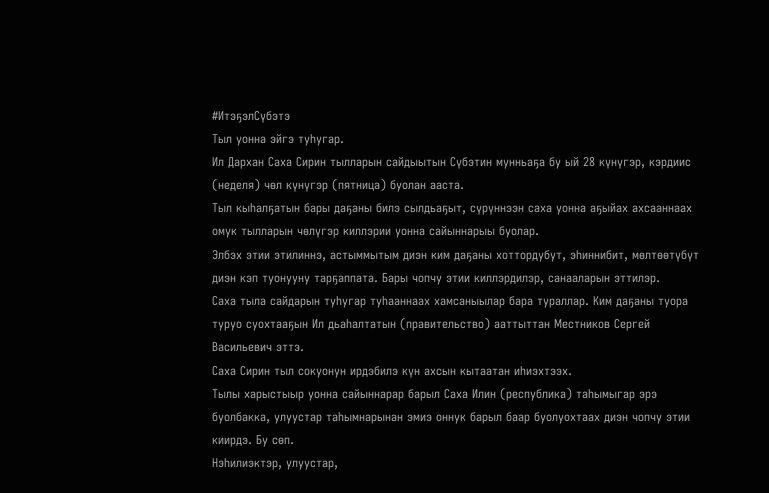#ИтэҕэлСүбэтэ
Тыл уонна эйгэ туһугар.
Ил Дархан Саха Сирин тылларын сайдыытын Сүбэтин мунньаҕа бу ый 28 күнүгэр, кэрдиис (неделя) чөл күнүгэр (пятница) буолан ааста.
Тыл кыһалҕатын бары даҕаны билэ сылдьаҕыт, сүрүннээн саха уонна аҕыйах ахсааннаах омук тылларын чөлүгэр киллэрии уонна сайыннарыы буолар.
Элбэх этии этилиннэ, астыммытым диэн ким даҕаны хоттордубут, эһиннибит, мөлтөөтүбүт диэн кэп туонууну тарҕаппата. Бары чопчу этии киллэрдилэр, санааларын эттилэр.
Саха тыла сайдарын туһугар туһааннаах хамсаныылар бара тураллар. Ким даҕаны туора туруо суохтааҕын Ил дьаһалтатын (правительство) ааттыттан Местников Сергей Васильевич эттэ.
Саха Сирин тыл сокуонун ирдэбилэ күн ахсын кытаатан иһиэхтээх.
Тылы харыстыыр уонна сайыннарар барыл Саха Илин (республика) таһымыгар эрэ буолбакка, улуустар таһымнарынан эмиэ оннук барыл баар буолуохтаах диэн чопчу этии киирдэ. Бу сөп.
Нэһилиэктэр, улуустар,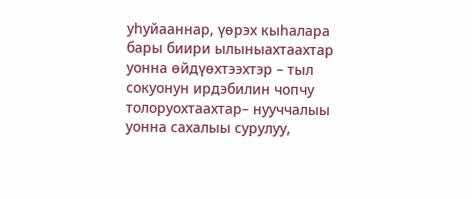уһуйааннар, үөрэх кыһалара бары биири ылыныахтаахтар уонна өйдүөхтээхтэр – тыл сокуонун ирдэбилин чопчу толоруохтаахтар– нууччалыы уонна сахалыы сурулуу,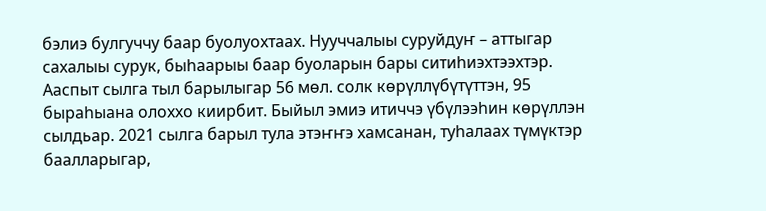бэлиэ булгуччу баар буолуохтаах. Нууччалыы суруйдуҥ – аттыгар сахалыы сурук, быһаарыы баар буоларын бары ситиһиэхтээхтэр.
Ааспыт сылга тыл барылыгар 56 мөл. солк көрүллүбүтүттэн, 95 быраһыана олоххо киирбит. Быйыл эмиэ итиччэ үбүлээһин көрүллэн сылдьар. 2021 сылга барыл тула этэҥҥэ хамсанан, туһалаах түмүктэр баалларыгар,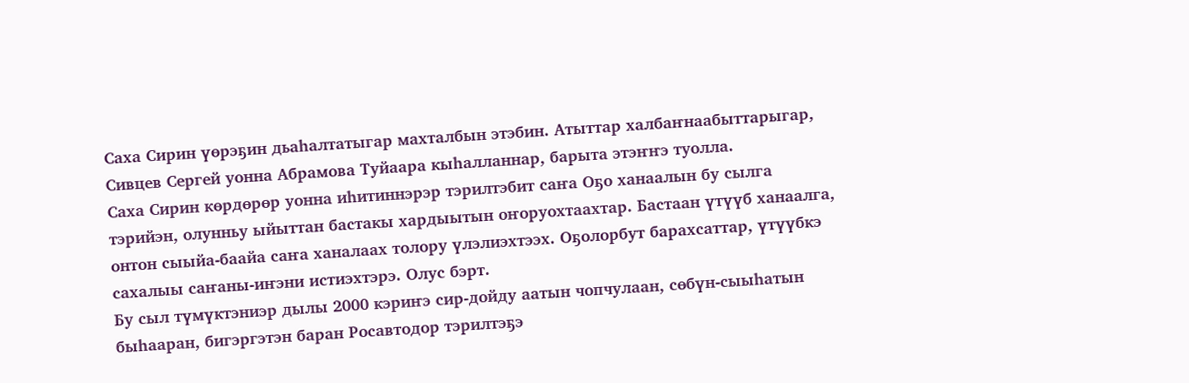Саха Сирин үөрэҕин дьаһалтатыгар махталбын этэбин. Атыттар халбаҥнаабыттарыгар, Сивцев Сергей уонна Абрамова Туйаара кыһалланнар, барыта этэҥҥэ туолла.
Саха Сирин көрдөрөр уонна иһитиннэрэр тэрилтэбит саҥа Оҕо ханаалын бу сылга тэрийэн, олунньу ыйыттан бастакы хардыытын оҥоруохтаахтар. Бастаан үтүүб ханаалга, онтон сыыйа-баайа саҥа ханалаах толору үлэлиэхтээх. Оҕолорбут барахсаттар, үтүүбкэ сахалыы саҥаны-иҥэни истиэхтэрэ. Олус бэрт.
Бу сыл түмүктэниэр дылы 2000 кэриҥэ сир-дойду аатын чопчулаан, сөбүн-сыыһатын быһааран, бигэргэтэн баран Росавтодор тэрилтэҕэ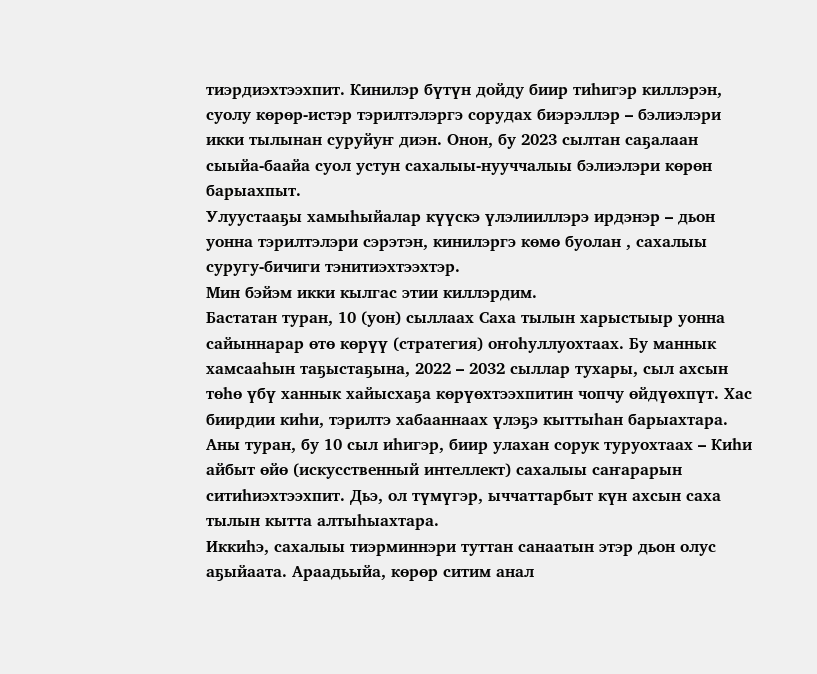тиэрдиэхтээхпит. Кинилэр бүтүн дойду биир тиһигэр киллэрэн, суолу көрөр-истэр тэрилтэлэргэ сорудах биэрэллэр – бэлиэлэри икки тылынан суруйуҥ диэн. Онон, бу 2023 сылтан саҕалаан сыыйа-баайа суол устун сахалыы-нууччалыы бэлиэлэри көрөн барыахпыт.
Улуустааҕы хамыһыйалар күүскэ үлэлииллэрэ ирдэнэр – дьон уонна тэрилтэлэри сэрэтэн, кинилэргэ көмө буолан , сахалыы суругу-бичиги тэнитиэхтээхтэр.
Мин бэйэм икки кылгас этии киллэрдим.
Бастатан туран, 10 (уон) сыллаах Саха тылын харыстыыр уонна сайыннарар өтө көрүү (стратегия) оҥоһуллуохтаах. Бу маннык хамсааһын таҕыстаҕына, 2022 – 2032 сыллар тухары, сыл ахсын төһө үбү ханнык хайысхаҕа көрүөхтээхпитин чопчу өйдүөхпүт. Хас биирдии киһи, тэрилтэ хабааннаах үлэҕэ кыттыһан барыахтара. Аны туран, бу 10 сыл иһигэр, биир улахан сорук туруохтаах – Киһи айбыт өйө (искусственный интеллект) сахалыы саҥарарын ситиһиэхтээхпит. Дьэ, ол түмүгэр, ыччаттарбыт күн ахсын саха тылын кытта алтыһыахтара.
Иккиһэ, сахалыы тиэрминнэри туттан санаатын этэр дьон олус аҕыйаата. Араадьыйа, көрөр ситим анал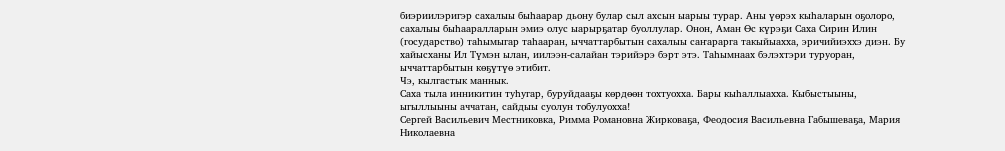биэриилэригэр сахалыы быһаарар дьону булар сыл ахсын ыарыы турар. Аны үөрэх кыһаларын оҕолоро, сахалыы быһааралларын эмиэ олус ыарырҕатар буоллулар. Онон, Аман Өс күрэҕи Саха Сирин Илин (государство) таһымыгар таһааран, ыччаттарбытын сахалыы саҥарарга такыйыахха, эричийиэххэ диэн. Бу хайысханы Ил Түмэн ылан, иилээн-салайан тэрийэрэ бэрт этэ. Таһымнаах бэлэхтэри туруоран, ыччаттарбытын көҕүтүө этибит.
Чэ, кылгастык маннык.
Саха тыла инникитин туһугар, буруйдааҕы көрдөөн тохтуохха. Бары кыһаллыахха. Кыбыстыыны, ыгыллыыны аччатан, сайдыы суолун тобулуохха!
Сергей Васильевич Местниковка, Римма Романовна Жирковаҕа, Феодосия Васильевна Габышеваҕа, Мария Николаевна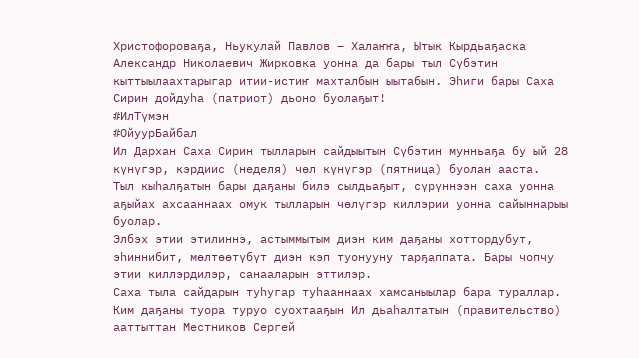Христофороваҕа, Ньукулай Павлов – Халаҥҥа, Ытык Кырдьаҕаска Александр Николаевич Жирковка уонна да бары тыл Сүбэтин кыттыылаахтарыгар итии-истиҥ махталбын ыытабын. Эһиги бары Саха Сирин дойдуһа (патриот) дьоно буолаҕыт!
#ИлТүмэн
#ОйуурБайбал
Ил Дархан Саха Сирин тылларын сайдыытын Сүбэтин мунньаҕа бу ый 28 күнүгэр, кэрдиис (неделя) чөл күнүгэр (пятница) буолан ааста.
Тыл кыһалҕатын бары даҕаны билэ сылдьаҕыт, сүрүннээн саха уонна аҕыйах ахсааннаах омук тылларын чөлүгэр киллэрии уонна сайыннарыы буолар.
Элбэх этии этилиннэ, астыммытым диэн ким даҕаны хоттордубут, эһиннибит, мөлтөөтүбүт диэн кэп туонууну тарҕаппата. Бары чопчу этии киллэрдилэр, санааларын эттилэр.
Саха тыла сайдарын туһугар туһааннаах хамсаныылар бара тураллар. Ким даҕаны туора туруо суохтааҕын Ил дьаһалтатын (правительство) ааттыттан Местников Сергей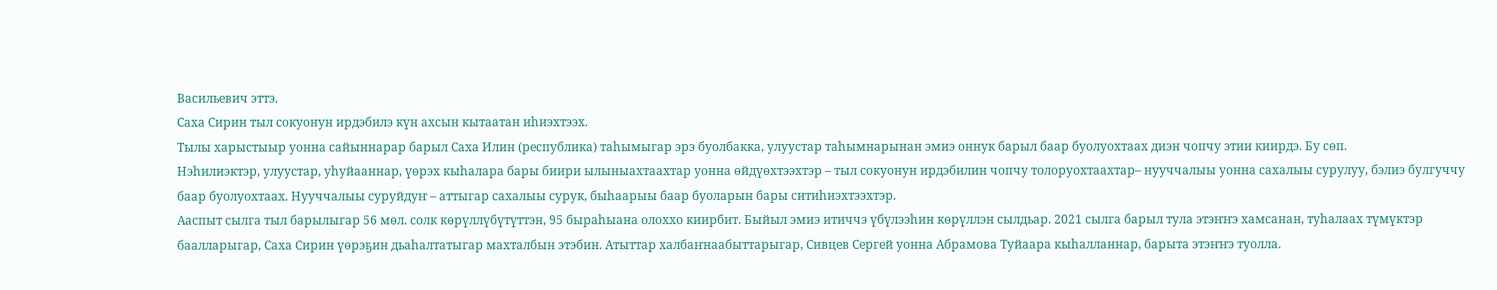Васильевич эттэ.
Саха Сирин тыл сокуонун ирдэбилэ күн ахсын кытаатан иһиэхтээх.
Тылы харыстыыр уонна сайыннарар барыл Саха Илин (республика) таһымыгар эрэ буолбакка, улуустар таһымнарынан эмиэ оннук барыл баар буолуохтаах диэн чопчу этии киирдэ. Бу сөп.
Нэһилиэктэр, улуустар, уһуйааннар, үөрэх кыһалара бары биири ылыныахтаахтар уонна өйдүөхтээхтэр – тыл сокуонун ирдэбилин чопчу толоруохтаахтар– нууччалыы уонна сахалыы сурулуу, бэлиэ булгуччу баар буолуохтаах. Нууччалыы суруйдуҥ – аттыгар сахалыы сурук, быһаарыы баар буоларын бары ситиһиэхтээхтэр.
Ааспыт сылга тыл барылыгар 56 мөл. солк көрүллүбүтүттэн, 95 быраһыана олоххо киирбит. Быйыл эмиэ итиччэ үбүлээһин көрүллэн сылдьар. 2021 сылга барыл тула этэҥҥэ хамсанан, туһалаах түмүктэр баалларыгар, Саха Сирин үөрэҕин дьаһалтатыгар махталбын этэбин. Атыттар халбаҥнаабыттарыгар, Сивцев Сергей уонна Абрамова Туйаара кыһалланнар, барыта этэҥҥэ туолла.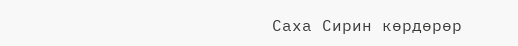Саха Сирин көрдөрөр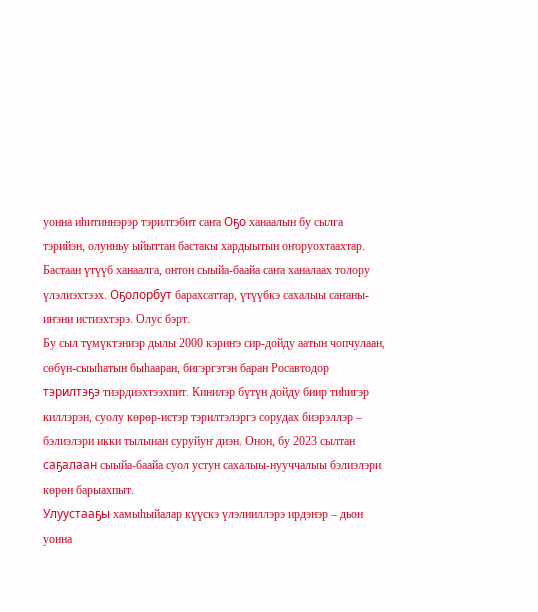уонна иһитиннэрэр тэрилтэбит саҥа Оҕо ханаалын бу сылга тэрийэн, олунньу ыйыттан бастакы хардыытын оҥоруохтаахтар. Бастаан үтүүб ханаалга, онтон сыыйа-баайа саҥа ханалаах толору үлэлиэхтээх. Оҕолорбут барахсаттар, үтүүбкэ сахалыы саҥаны-иҥэни истиэхтэрэ. Олус бэрт.
Бу сыл түмүктэниэр дылы 2000 кэриҥэ сир-дойду аатын чопчулаан, сөбүн-сыыһатын быһааран, бигэргэтэн баран Росавтодор тэрилтэҕэ тиэрдиэхтээхпит. Кинилэр бүтүн дойду биир тиһигэр киллэрэн, суолу көрөр-истэр тэрилтэлэргэ сорудах биэрэллэр – бэлиэлэри икки тылынан суруйуҥ диэн. Онон, бу 2023 сылтан саҕалаан сыыйа-баайа суол устун сахалыы-нууччалыы бэлиэлэри көрөн барыахпыт.
Улуустааҕы хамыһыйалар күүскэ үлэлииллэрэ ирдэнэр – дьон уонна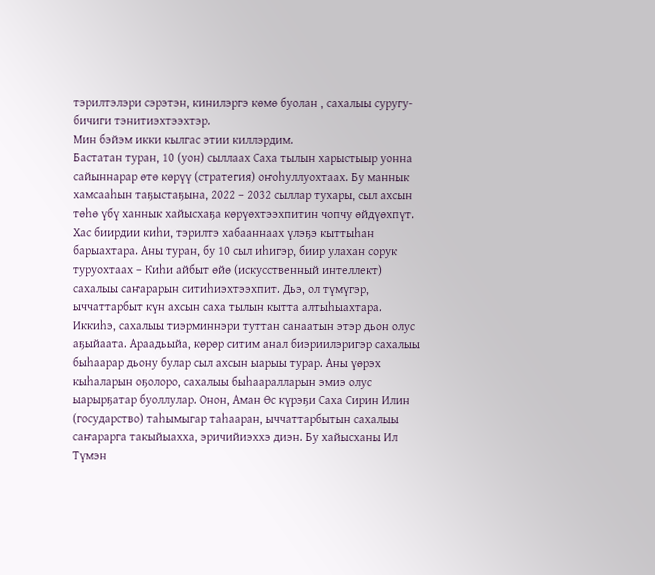тэрилтэлэри сэрэтэн, кинилэргэ көмө буолан , сахалыы суругу-бичиги тэнитиэхтээхтэр.
Мин бэйэм икки кылгас этии киллэрдим.
Бастатан туран, 10 (уон) сыллаах Саха тылын харыстыыр уонна сайыннарар өтө көрүү (стратегия) оҥоһуллуохтаах. Бу маннык хамсааһын таҕыстаҕына, 2022 – 2032 сыллар тухары, сыл ахсын төһө үбү ханнык хайысхаҕа көрүөхтээхпитин чопчу өйдүөхпүт. Хас биирдии киһи, тэрилтэ хабааннаах үлэҕэ кыттыһан барыахтара. Аны туран, бу 10 сыл иһигэр, биир улахан сорук туруохтаах – Киһи айбыт өйө (искусственный интеллект) сахалыы саҥарарын ситиһиэхтээхпит. Дьэ, ол түмүгэр, ыччаттарбыт күн ахсын саха тылын кытта алтыһыахтара.
Иккиһэ, сахалыы тиэрминнэри туттан санаатын этэр дьон олус аҕыйаата. Араадьыйа, көрөр ситим анал биэриилэригэр сахалыы быһаарар дьону булар сыл ахсын ыарыы турар. Аны үөрэх кыһаларын оҕолоро, сахалыы быһааралларын эмиэ олус ыарырҕатар буоллулар. Онон, Аман Өс күрэҕи Саха Сирин Илин (государство) таһымыгар таһааран, ыччаттарбытын сахалыы саҥарарга такыйыахха, эричийиэххэ диэн. Бу хайысханы Ил Түмэн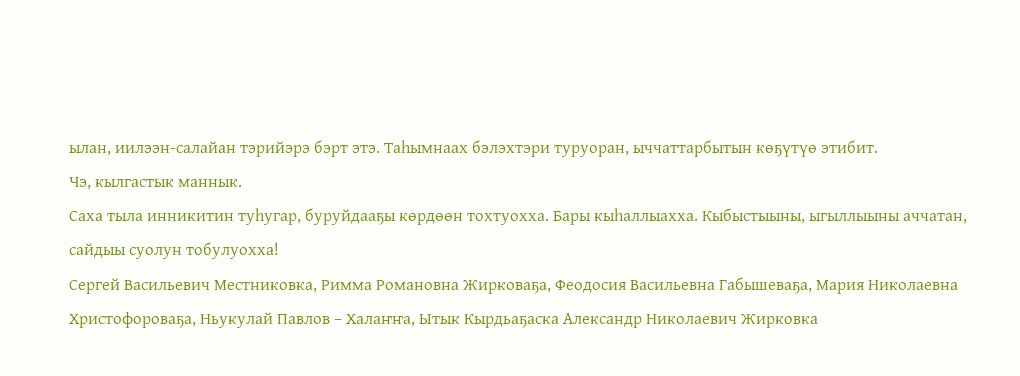ылан, иилээн-салайан тэрийэрэ бэрт этэ. Таһымнаах бэлэхтэри туруоран, ыччаттарбытын көҕүтүө этибит.
Чэ, кылгастык маннык.
Саха тыла инникитин туһугар, буруйдааҕы көрдөөн тохтуохха. Бары кыһаллыахха. Кыбыстыыны, ыгыллыыны аччатан, сайдыы суолун тобулуохха!
Сергей Васильевич Местниковка, Римма Романовна Жирковаҕа, Феодосия Васильевна Габышеваҕа, Мария Николаевна Христофороваҕа, Ньукулай Павлов – Халаҥҥа, Ытык Кырдьаҕаска Александр Николаевич Жирковка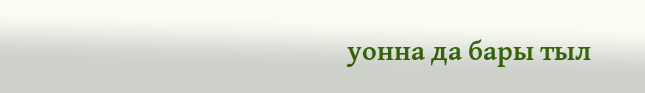уонна да бары тыл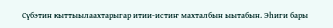Сүбэтин кыттыылаахтарыгар итии-истиҥ махталбын ыытабын. Эһиги бары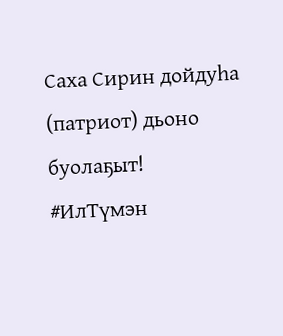Саха Сирин дойдуһа (патриот) дьоно буолаҕыт!
#ИлТүмэн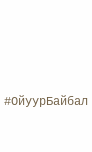#ОйуурБайбал